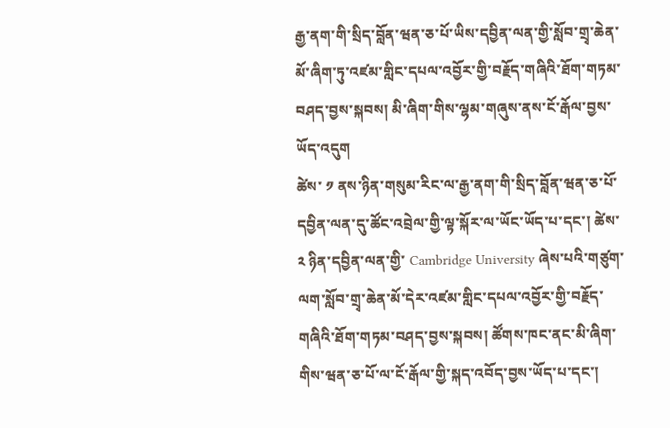རྒྱ་ནག་གི་སྲིད་བློན་ཝན་ཅ་པོ་ཡིས་དབྱིན་ལན་གྱི་སློབ་གྲྭ་ཆེན་མོ་ཞིག་ཏུ་འཛམ་གླིང་དཔལ་འབྱོར་གྱི་བརྗོད་གཞིའི་ཐོག་གཏམ་བཤད་བྱས་སྐབས། མི་ཞིག་གིས་ལྷམ་གཞུས་ནས་ངོ་རྒོལ་བྱས་ཡོད་འདུག
ཚེས་ ༡ ནས་ཉིན་གསུམ་རིང་ལ་རྒྱ་ནག་གི་སྲིད་བློན་ཝན་ཅ་པོ་དབྱིན་ལན་དུ་ཚོང་འབྲེལ་གྱི་ལྟ་སྐོར་ལ་ཡོང་ཡོད་པ་དང་། ཚེས་ ༢ ཉིན་དབྱིན་ལན་གྱི་ Cambridge University ཞེས་པའི་གཙུག་ལག་སློབ་གྲྭ་ཆེན་མོ་དེར་འཛམ་གླིང་དཔལ་འབྱོར་གྱི་བརྗོད་གཞིའི་ཐོག་གཏམ་བཤད་བྱས་སྐབས། ཚོགས་ཁང་ནང་མི་ཞིག་གིས་ཝན་ཅ་པོ་ལ་ངོ་རྒོལ་གྱི་སྐད་འབོད་བྱས་ཡོད་པ་དང་།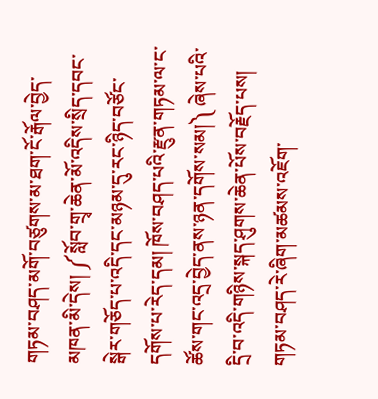གཏམ་བཤད་མགོ་བཙུགས་མ་ཐག་ངོ་རྒོལ་བྱེད་མཁན་མི་དེས། ༼སློབ་གྲྭ་ཆེན་མོ་འདིས་སྲིད་དབང་སྒེར་གཅོད་པ་འདི་དང་མཉམ་དུ་རང་ཉིད་བཙོང་དགོས་པ་རེད་དམ། ཁོས་བཤད་པའི་རྫུན་གཏམ་ལ་ང་ཚོས་གང་འདྲ་བྱེད་ནས་ཉན་དགོས་སམ།༽ ཞེས་པའི་དྲི་བ་འདི་གཉིས་སྐད་ཤུགས་ཆེན་པོས་བརྗོད་པས། གཏམ་བཤད་རེ་ཞིག་མཚམས་འཇོག་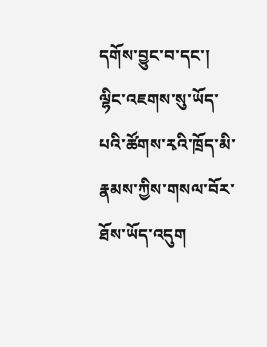དགོས་བྱུང་བ་དང་། ལྷིང་འཇགས་སུ་ཡོད་པའི་ཚོགས་རྭའི་ཁྲོད་མི་རྣམས་ཀྱིས་གསལ་བོར་ཐོས་ཡོད་འདུག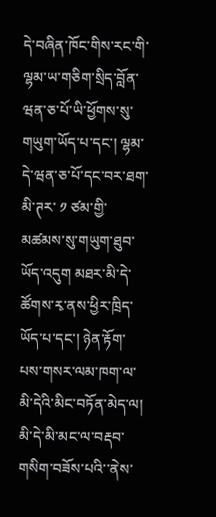དེ་བཞིན་ཁོང་གིས་རང་གི་ལྷམ་ཡ་གཅིག་སྲིད་བློན་ཝན་ཅ་པོ་ཡི་ཕྱོགས་སུ་གཡུག་ཡོད་པ་དང་། ལྷམ་དེ་ཝན་ཅ་པོ་དང་བར་ཐག་མི་ཊར་ ༡ ཙམ་གྱི་མཚམས་སུ་གཡུག་ཐུབ་ཡོད་འདུག མཐར་མི་དེ་ཚོགས་རྭ་ནས་ཕྱིར་ཁྲིད་ཡོད་པ་དང་། ཉེན་རྟོག་པས་གསར་ལམ་ཁག་ལ་མི་དེའི་མིང་བཏོན་མེད་ལ། མི་དེ་མི་མང་ལ་བརྡབ་གསིག་བཟོས་པའི་་ནེས་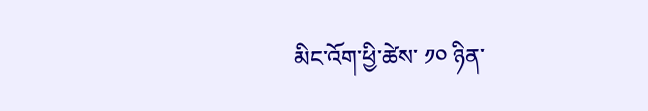མིང་འོག་ཕྱི་ཚེས་ ༡༠ ཉིན་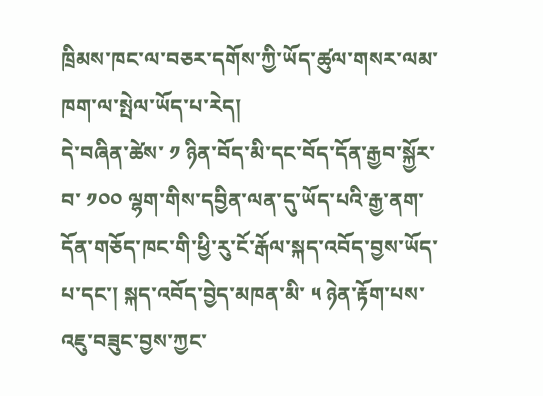ཁྲིམས་ཁང་ལ་བཅར་དགོས་ཀྱི་ཡོད་ཚུལ་གསར་ལམ་ཁག་ལ་སྤེལ་ཡོད་པ་རེད།
དེ་བཞིན་ཚེས་ ༡ ཉིན་བོད་མི་དང་བོད་དོན་རྒྱབ་སྐྱོར་བ་ ༡༠༠ ལྷག་གིས་དབྱིན་ལན་དུ་ཡོད་པའི་རྒྱ་ནག་དོན་གཅོད་ཁང་གི་ཕྱི་རུ་ངོ་རྒོལ་སྐད་འབོད་བྱས་ཡོད་པ་དང་། སྐད་འབོད་བྱེད་མཁན་མི་ ༥ ཉེན་རྟོག་པས་འཇུ་བཟུང་བྱས་ཀྱང་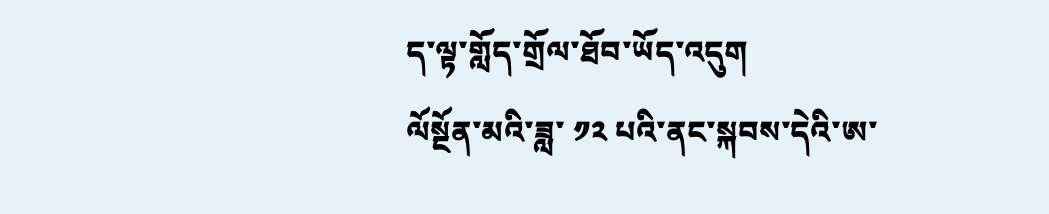ད་ལྟ་གློད་གྲོལ་ཐོབ་ཡོད་འདུག
ལོསྔོན་མའི་ཟླ་ ༡༢ པའི་ནང་སྐབས་དེའི་ཨ་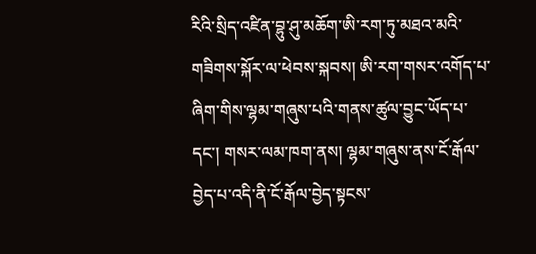རིའི་སྲིད་འཛིན་བྷུ་ཤུ་མཆོག་ཨི་རག་ཏུ་མཐའ་མའི་གཟིགས་སྐོར་ལ་ཕེབས་སྐབས། ཨི་རག་གསར་འགོད་པ་ཞིག་གིས་ལྷམ་གཞུས་པའི་གནས་ཚུལ་བྱུང་ཡོད་པ་དང་། གསར་ལམ་ཁག་ནས། ལྷམ་གཞུས་ནས་ངོ་རྒོལ་བྱེད་པ་འདི་ནི་ངོ་རྒོལ་བྱེད་སྟངས་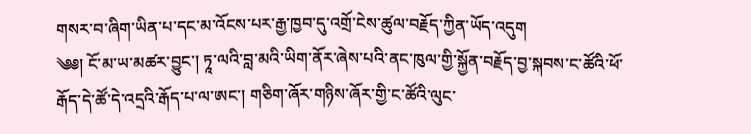གསར་བ་ཞིག་ཡིན་པ་དང་མ་འོངས་པར་རྒྱ་ཁྱབ་དུ་འགྲོ་ངེས་ཚུལ་བརྗོད་ཀྱིན་ཡོད་འདུག
༄༅། ངོ་མ་ཡ་མཚར་བྱུང་། ཏཱ་ལའི་བླ་མའི་ཡིག་ནོར་ཞེས་པའི་ནང་ཁུལ་གྱི་སྐྱོན་བརྗོད་བྱ་སྐབས་ང་ཚོའི་ཕོ་རྒོད་དེ་ཚོ་དེ་འདྲའི་རྒོད་པ་ལ་ཨང་། གཅིག་ཞོར་གཉིས་ཞོར་གྱི་ང་ཚོའི་ལུང་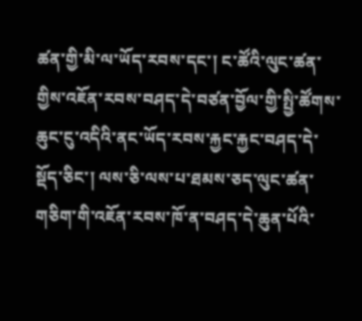ཚན་གྱི་མི་ལ་ཡོད་རབས་དང་། ང་ཚོའི་ལུང་ཚན་གྱིས་འཇོན་རབས་བཤད་དེ་བཙན་བྱོལ་གྱི་སྤྱི་ཚོགས་ཆུང་ངུ་འདིའི་ནང་ཡོད་རབས་རྐྱང་རྐྱང་བཤད་དེ་སྡོད་ཅིང་། ལས་ཅི་ལས་པ་ཐམས་ཅད་ལུང་ཚན་གཅིག་གི་འཇོན་རབས་ཁོ་ན་བཤད་དེ་ཆུན་པོའི་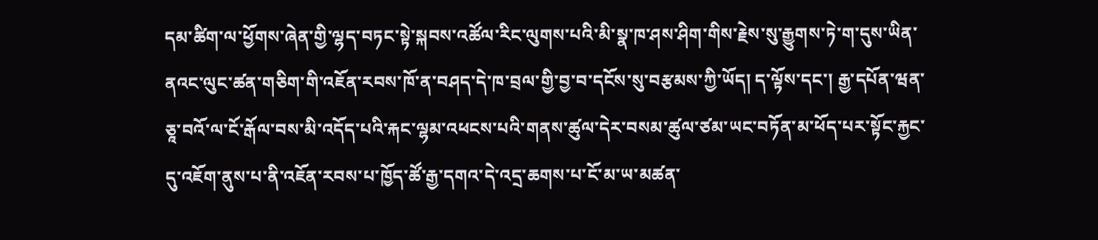དམ་ཚིག་ལ་ཕྱོགས་ཞེན་གྱི་ལྷད་བཏང་སྟེ་སྐབས་འཚོལ་རིང་ལུགས་པའི་མི་སྣ་ཁ་ཤས་ཤིག་གིས་རྗེས་སུ་རྒྱུགས་ཏེ་ག་དུས་ཡིན་ནའང་ལུང་ཚན་གཅིག་གི་འཇོན་རབས་ཁོ་ན་བཤད་དེ་ཁ་བྲལ་གྱི་བྱ་བ་དངོས་སུ་བརྩམས་ཀྱི་ཡོད། ད་ལྟོས་དང་། རྒྱ་དཔོན་ཝན་ཅཱ་བའོ་ལ་ངོ་རྒོལ་བས་མི་འདོད་པའི་རྐང་ལྷམ་འཕངས་པའི་གནས་ཚུལ་དེར་བསམ་ཚུལ་ཙམ་ཡང་བཏོན་མ་ཕོད་པར་སྟོང་རྐྱང་དུ་འཇོག་ནུས་པ་ནི་འཇོན་རབས་པ་ཁྱོད་ཚོ་རྒྱ་དགའ་དེ་འདྲ་ཆགས་པ་ངོ་མ་ཡ་མཚན་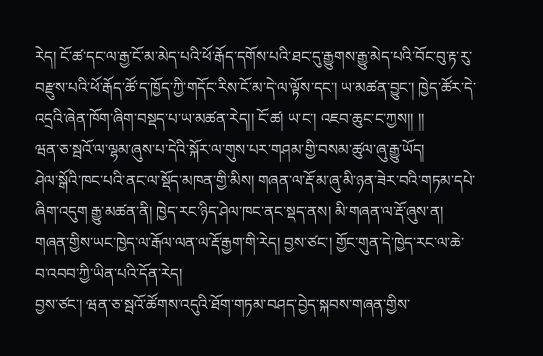རེད། ངོ་ཚ་དང་ལ་རྒྱ་ངོ་མ་མེད་པའི་ཕོ་རྒོད་དགོས་པའི་ཐང་དུ་རྒྱུགས་རྒྱུ་མེད་པའི་བོང་བུ་རྟ་རུ་བརྫུས་པའི་ཕོ་རྒོད་ཚོ་ད་ཁྱོད་ཀྱི་གདོང་རིས་ངོ་མ་དེ་ལ་ལྟོས་དང་། ཡ་མཚན་བྱུང་། ཁྱེད་ཚོར་དེ་འདྲའི་ཞེན་ཁོག་ཞིག་བསྡད་པ་ཡ་མཚན་རེད།། ངོ་ཚ། ཡ་ང་། འཇབ་ཆུང་ང་ཀྱས།། །།
ཝན་ཅ་སྦའོ་ལ་ལྷམ་ཞུས་པ་དེའི་སྐོར་ལ་གུས་པར་གཤམ་གྱི་བསམ་ཚུལ་ཞུ་རྒྱུ་ཡོད།
ཤེལ་སྒོའི་ཁང་པའི་ནང་ལ་སྡོད་མཁན་གྱི་མིས། གཞན་ལ་རྡོ་མ་ཞུ་མི་ཉན་ཟེར་བའི་གཏམ་དཔེ་ཞིག་འདུག རྒྱུ་མཚན་ནི། ཁྱེད་རང་ཉིད་ཤེལ་ཁང་ནང་སྡད་ནས། མི་གཞན་ལ་རྡོ་ཞུས་ན། གཞན་གྱིས་ཡང་ཁྱེད་ལ་རྒོལ་ལན་ལ་རྡོ་རྒྱག་གི་རེད། བྱས་ཙང་། གྱོང་གུན་དེ་ཁྱེད་རང་ལ་ཆེ་བ་འབབ་ཀྱི་ཡིན་པའི་དོན་རེད།
བྱས་ཙང་། ཝན་ཅ་སྦའོ་ཚོགས་འདུའི་ཐོག་གཏམ་བཤད་བྱེད་སྐབས་གཞན་གྱིས་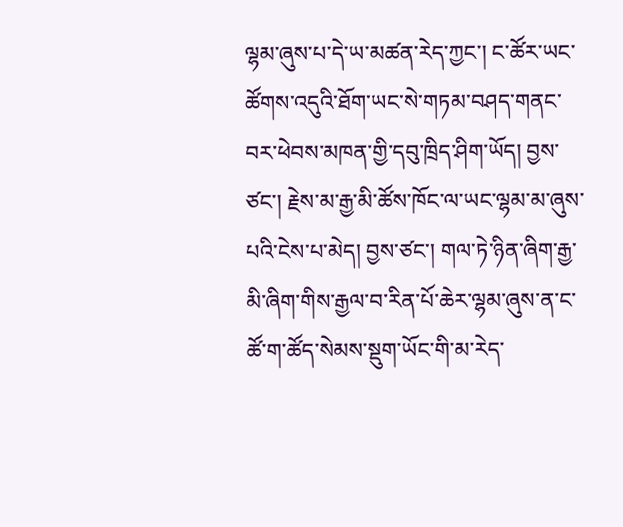ལྷམ་ཞུས་པ་དེ་ཡ་མཚན་རེད་ཀྱང་། ང་ཚོར་ཡང་ཚོགས་འདུའི་ཐོག་ཡང་སེ་གཏམ་བཤད་གནང་བར་ཕེབས་མཁན་གྱི་དབུ་ཁྲིད་ཤིག་ཡོད། བྱས་ཙང་། རྗེས་མ་རྒྱ་མི་ཚོས་ཁོང་ལ་ཡང་ལྷམ་མ་ཞུས་པའི་ངེས་པ་མེད། བྱས་ཙང་། གལ་ཏེ་ཉིན་ཞིག་རྒྱ་མི་ཞིག་གིས་རྒྱལ་བ་རིན་པོ་ཆེར་ལྷམ་ཞུས་ན་ང་ཚོ་ག་ཚོད་སེམས་སྡུག་ཡོང་གི་མ་རེད་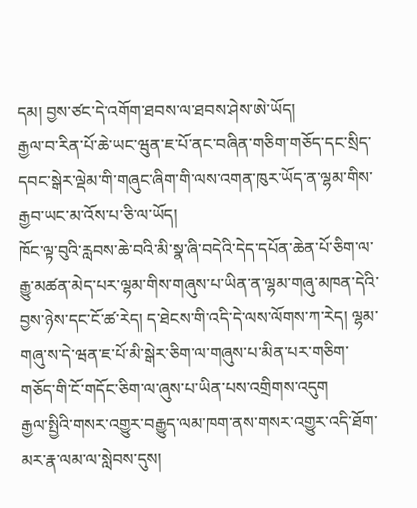དམ། བྱས་ཙང་དེ་འགོག་ཐབས་ལ་ཐབས་ཤེས་ཨེ་ཡོད།
རྒྱལ་བ་རིན་པོ་ཆེ་ཡང་ཝུན་ཇ་པོ་ནང་བཞིན་གཅིག་གཅོད་དང་སྲིད་དབང་སྒེར་ལྡེམ་གི་གཞུང་ཞིག་གི་ལས་འགན་ཁུར་ཡོད་ན་ལྷམ་གིས་རྒྱབ་ཡང་མ་འོས་པ་ཅི་ལ་ཡོད།
ཁོང་ལྟ་བུའི་རླབས་ཆེ་བའི་མི་སྣ་ཞི་བདེའི་དེད་དཔོན་ཆེན་པོ་ཅིག་ལ་རྒྱུ་མཚན་མེད་པར་ལྷམ་གིས་གཞུས་པ་ཡིན་ན་ལྷམ་གཞུ་མཁན་དེའི་བྱས་ཉེས་དང་ངོ་ཚ་རེད། ད་ཐེངས་གི་འདི་དེ་ལས་ལོགས་ཀ་རེད། ལྷམ་གཞུ་ས་དེ་ཝན་ཇ་པོ་མི་སྒེར་ཅིག་ལ་གཞུས་པ་མིན་པར་གཅིག་གཅོད་གི་ངོ་གདོང་ཅིག་ལ་ཞུས་པ་ཡིན་པས་འགྲིགས་འདུག
རྒྱལ་སྤྱིའི་གསར་འགྱུར་བརྒྱུད་ལམ་ཁག་ནས་གསར་འགྱུར་འདི་ཐོག་མར་རྣ་ལམ་ལ་སླེབས་དུས།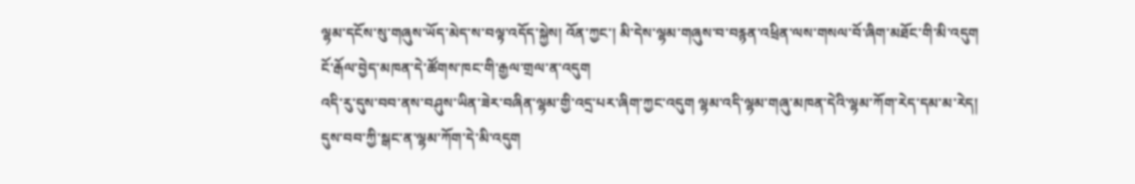ལྷམ་དངོས་སུ་གཞུས་ཡོད་མེད་ས་བལྟ་འདོད་སྐྱེས། འོན་ཀྱང་། མི་དེས་ལྷམ་གཞུས་བ་བརྙན་འཕྲིན་ལས་གསལ་བོ་ཞིག་མཐོང་གི་མི་འདུག
ངོ་རྒོལ་བྱེད་མཁན་དེ་ཚོགས་ཁང་གི་རྒྱལ་གྲལ་ན་འདུག
འདི་རུ་དུས་བབ་ནས་བཤུས་ཡིན་ཟེར་བཞིན་ལྷམ་གྱི་འདྲ་པར་ཞིག་ཀྱང་འདུག ལྷམ་འདི་ལྷམ་གཞུ་མཁན་དེའི་ལྷམ་ཀོག་རེད་དམ་མ་རེད།
དུས་བབ་ཀྱི་སྒང་ན་ལྷམ་ཀོག་དེ་མི་འདུག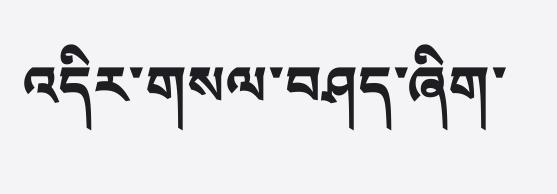འདིར་གསལ་བཤད་ཞིག་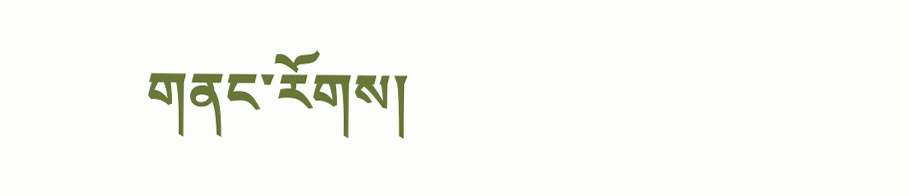གནང་རོགས།